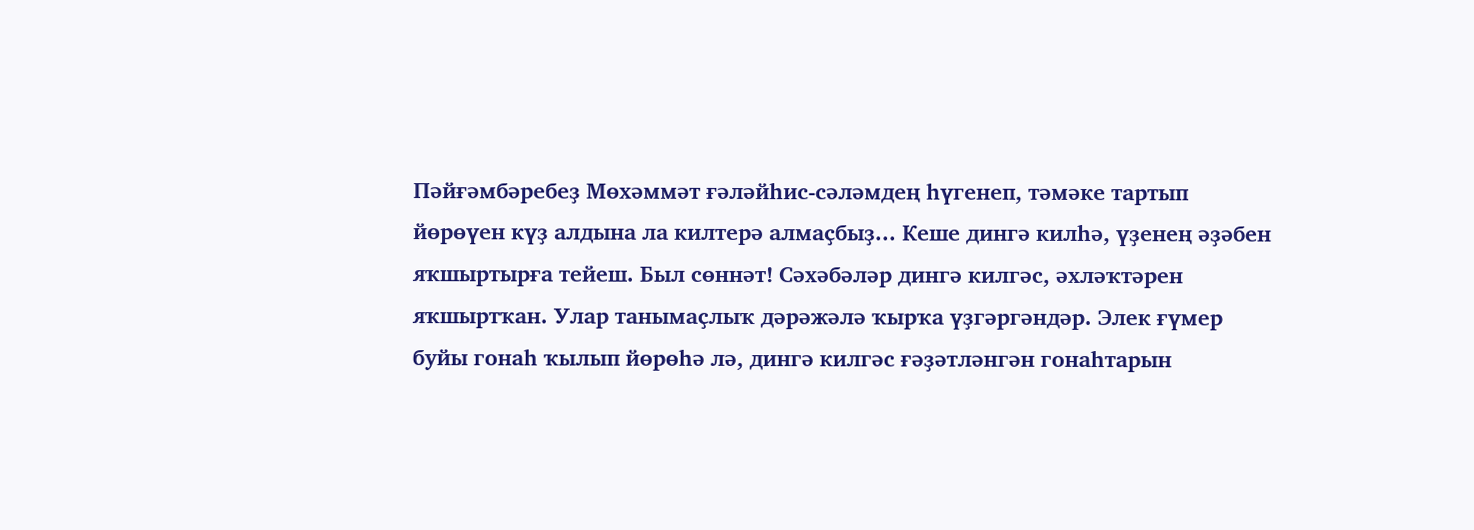Пәйғәмбәребеҙ Мөхәммәт ғәләйһис-сәләмдең һүгенеп, тәмәке тартып йөрөүен күҙ алдына ла килтерә алмаҫбыҙ... Кеше дингә килһә, үҙенең әҙәбен яҡшыртырға тейеш. Был сөннәт! Сәхәбәләр дингә килгәс, әхләҡтәрен яҡшыртҡан. Улар танымаҫлыҡ дәрәжәлә ҡырҡа үҙгәргәндәр. Элек ғүмер буйы гонаһ ҡылып йөрөһә лә, дингә килгәс ғәҙәтләнгән гонаһтарын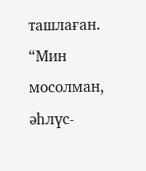ташлаған. “Мин мосолман, әһлүс-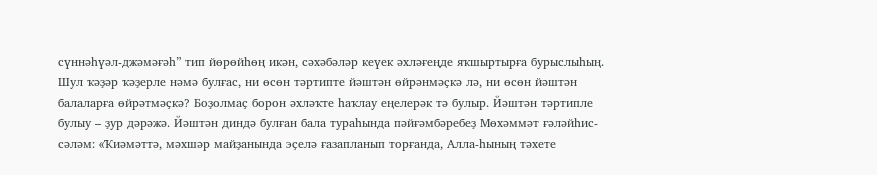сүннәһүәл-джәмәғәһ” тип йөрөйһөң икән, сәхәбәләр кеүек әхләғеңде яҡшыртырға бурыслыһың.
Шул ҡәҙәр ҡәҙерле нәмә булғас, ни өсөн тәртипте йәштән өйрәнмәҫкә лә, ни өсөн йәштән балаларға өйрәтмәҫкә? Боҙолмаҫ борон әхләҡте һаҡлау еңелерәк тә булыр. Йәштән тәртипле булыу – ҙур дәрәжә. Йәштән диндә булған бала тураһында пәйғәмбәребеҙ Мөхәммәт ғәләйһис-сәләм: «Ҡиәмәттә, мәхшәр майҙанында эҫелә ғазапланып торғанда, Алла-һының тәхете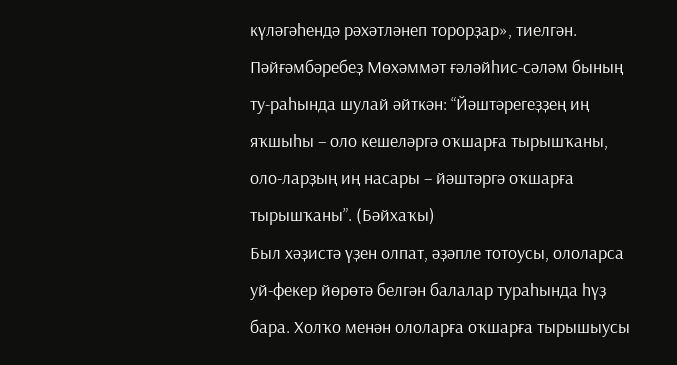күләгәһендә рәхәтләнеп торорҙар», тиелгән. Пәйғәмбәребеҙ Мөхәммәт ғәләйһис-сәләм бының ту-раһында шулай әйткән: “Йәштәрегеҙҙең иң яҡшыһы – оло кешеләргә оҡшарға тырышҡаны, оло-ларҙың иң насары – йәштәргә оҡшарға тырышҡаны”. (Бәйхаҡы)
Был хәҙистә үҙен олпат, әҙәпле тотоусы, ололарса уй-фекер йөрөтә белгән балалар тураһында һүҙ бара. Холҡо менән ололарға оҡшарға тырышыусы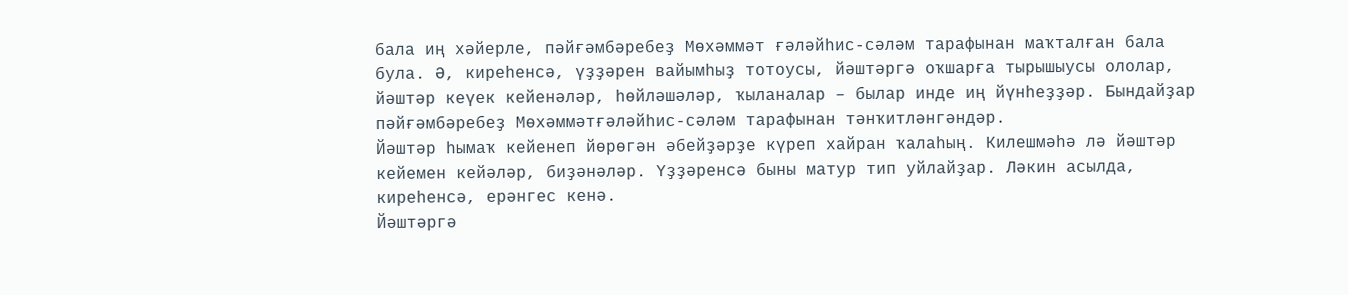бала иң хәйерле, пәйғәмбәребеҙ Мөхәммәт ғәләйһис-сәләм тарафынан маҡталған бала була. Ә, киреһенсә, үҙҙәрен вайымһыҙ тотоусы, йәштәргә оҡшарға тырышыусы ололар, йәштәр кеүек кейенәләр, һөйләшәләр, ҡыланалар – былар инде иң йүнһеҙҙәр. Бындайҙар пәйғәмбәребеҙ Мөхәммәтғәләйһис-сәләм тарафынан тәнҡитләнгәндәр.
Йәштәр һымаҡ кейенеп йөрөгән әбейҙәрҙе күреп хайран ҡалаһың. Килешмәһә лә йәштәр кейемен кейәләр, биҙәнәләр. Үҙҙәренсә быны матур тип уйлайҙар. Ләкин асылда, киреһенсә, ерәнгес кенә.
Йәштәргә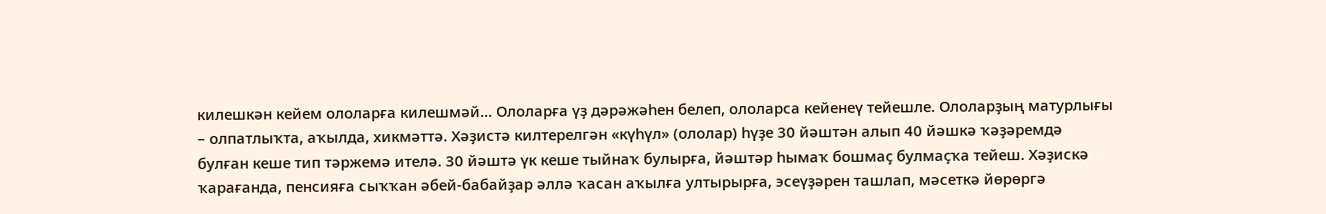килешкән кейем ололарға килешмәй... Ололарға үҙ дәрәжәһен белеп, ололарса кейенеү тейешле. Ололарҙың матурлығы – олпатлыҡта, аҡылда, хикмәттә. Хәҙистә килтерелгән «күһүл» (ололар) һүҙе 30 йәштән алып 40 йәшкә ҡәҙәремдә булған кеше тип тәржемә ителә. 30 йәштә үк кеше тыйнаҡ булырға, йәштәр һымаҡ бошмаҫ булмаҫҡа тейеш. Хәҙискә ҡарағанда, пенсияға сыҡҡан әбей-бабайҙар әллә ҡасан аҡылға ултырырға, эсеүҙәрен ташлап, мәсеткә йөрөргә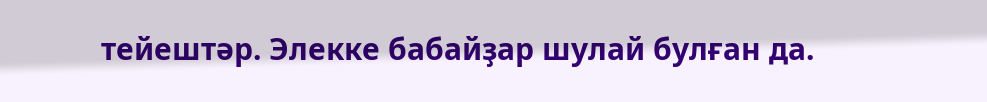тейештәр. Элекке бабайҙар шулай булған да.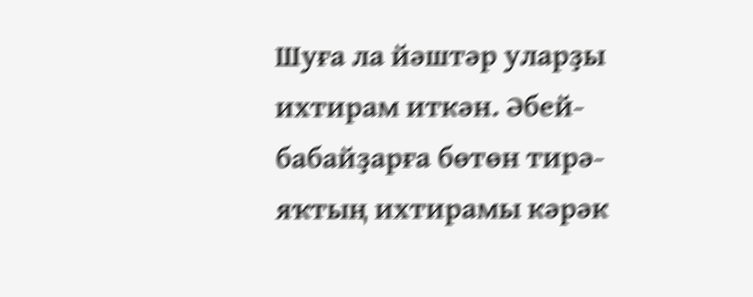Шуға ла йәштәр уларҙы ихтирам иткән. Әбей-бабайҙарға бөтөн тирә-яҡтың ихтирамы кәрәк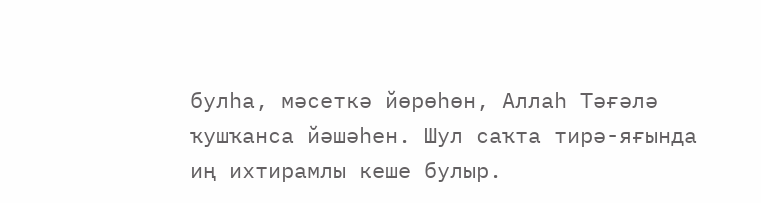булһа, мәсеткә йөрөһөн, Аллаһ Тәғәлә ҡушҡанса йәшәһен. Шул саҡта тирә-яғында иң ихтирамлы кеше булыр.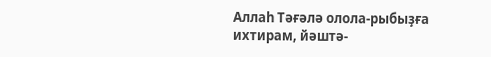Аллаһ Тәғәлә олола-рыбыҙға ихтирам, йәштә-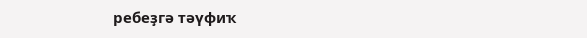ребеҙгә тәүфиҡ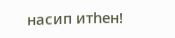насип итһен!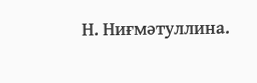Н. Ниғмәтуллина.